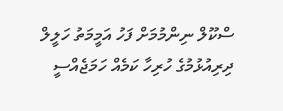ސްކޫލް ނިންމުމަށް ފަހު އަމީމަތު ހަލީލް ދިރިއުޅުމުގެ ހުރިހާ ކަމެއް ހަމަޖެއްސީ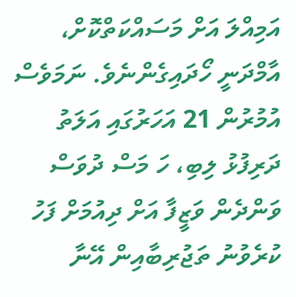އަމިއްލަ އަށް މަސައްކަތްކޮށް، އާމްދަނީ ހޯދައިގެންނެވެ. ނަމަވެސް އުމުރުން 21 އަހަރުގައި އަލަތު ދަރިފުޅު ލިބި، ހަ މަސް ދުވަސް ވަންދެން ވަޒީފާ އަށް ދިއުމަށް ފަހު ކުރެވުނު ތަޖުރިބާއިން އޭނާ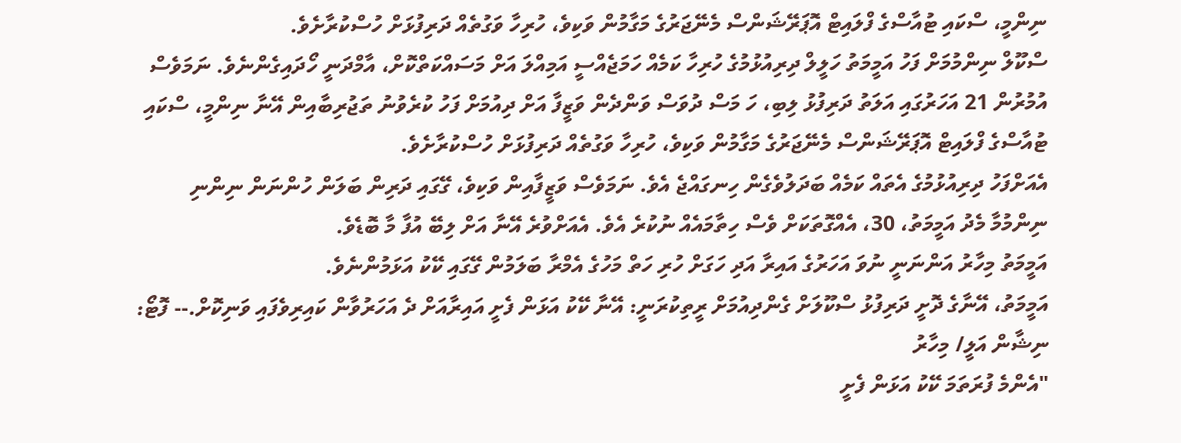ނިންމީ، ސްކައި ޓުއާސްގެ ފްލައިޓް އޮޕަރޭޝަންސް މެނޭޖަރުގެ މަގާމުން ވަކިވެ، ހުރިހާ ވަގުތެއް ދަރިފުޅަށް ހުސްކުރާށެވެ.
ސްކޫލް ނިންމުމަށް ފަހު އަމީމަތު ހަލީލް ދިރިއުޅުމުގެ ހުރިހާ ކަމެއް ހަމަޖެއްސީ އަމިއްލަ އަށް މަސައްކަތްކޮށް، އާމްދަނީ ހޯދައިގެންނެވެ. ނަމަވެސް އުމުރުން 21 އަހަރުގައި އަލަތު ދަރިފުޅު ލިބި، ހަ މަސް ދުވަސް ވަންދެން ވަޒީފާ އަށް ދިއުމަށް ފަހު ކުރެވުނު ތަޖުރިބާއިން އޭނާ ނިންމީ، ސްކައި ޓުއާސްގެ ފްލައިޓް އޮޕަރޭޝަންސް މެނޭޖަރުގެ މަގާމުން ވަކިވެ، ހުރިހާ ވަގުތެއް ދަރިފުޅަށް ހުސްކުރާށެވެ.
އެއަށްފަހު ދިރިއުޅުމުގެ އެތައް ކަމެއް ބަދަލުވެގެން ހިނގައްޖެ އެވެ. ނަމަވެސް ވަޒީފާއިން ވަކިވެ، ގޭގައި ދަރިން ބަލަން ހުންނަން ނިންނި ނިންމުމާ މެދު އަމީމަތު، 30، އެއްގޮތަކަށް ވެސް ހިތާމައެއް ނުކުރެ އެވެ. އެއަށްވުރެ އޭނާ އަށް ލިބޭ އުފާ މާ ބޮޑެވެ.
އަމީމަތު މިހާރު އަންނަނީ ނުވަ އަހަރުގެ އައިރާ އަދި ހަގަށް ހުރި ހަތް މަހުގެ އެމްރާ ބަލަމުން ގޭގައި ކޭކު އަޅަމުންނެވެ.
އަމީމަތު، އޭނާގެ ދޮށީ ދަރިފުޅު ސްކޫލަށް ގެންދިއުމަށް ރީތިކުރަނީ: އޭނާ ކޭކު އަޅަން ފެށީ އައިރާއަށް ދެ އަހަރުވާން ކައިރިވެފައި ވަނިކޮށް.-- ފޮޓޯ: ނިޝާން އަލީ/ މިހާރު
"އެންމެ ފުރަތަމަ ކޭކު އަޅަން ފެށީ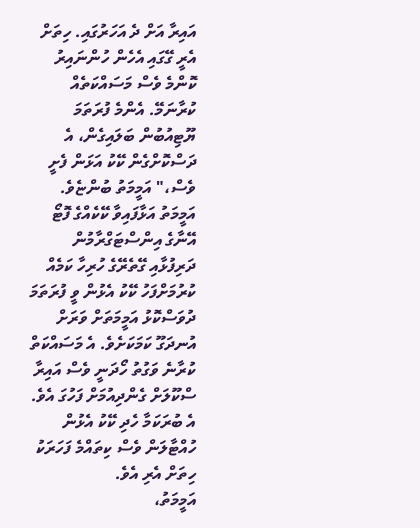އައިރާ އަށް ދެ އަހަރުގައި. ހިތަށް އެރީ ގޭގައި އެހެން ހުންނައިރު ކޮންމެ ވެސް މަސައްކަތެއް ކުރާނަމޭ. އެންމެ ފުރަތަމަ ޔޫޓިއުބުން ބަލައިގެން، އެ ދަސްކޮށްގެން ކޭކު އަޅަން ފެށީ ވެސް،" އަމީމަތު ބުންޏެވެ.
އަމީމަތު އަޅާފައިވާ ކޭކެއްގެ ފޮޓޯ އޭނާގެ އިންސްޓަގްރާމުން
ދަރިފުޅާއި ގޭތެރޭގެ ހުރިހާ ކަމެއް ކުރުމަށްފަހު ކޭކު އެޅުން ވީ ފުރަތަމަ ދުވަސްކޮޅު އަމީމަތަށް ވަރަށް އުނދަގޫ ކަމަކަށެވެ. އެ މަސައްކަތް ކުރާނެ ވަގުތު ހޯދަނީ ވެސް އައިރާ ސްކޫލަށް ގެންދިއުމަށް ފަހުގަ އެވެ. އެ ބުރަކަމާ ހެދި ކޭކު އެޅުން ހުއްޓާލަން ވެސް ކިތައްމެ ފަހަރަކު ހިތަށް އެރި އެވެ.
އަމީމަތު،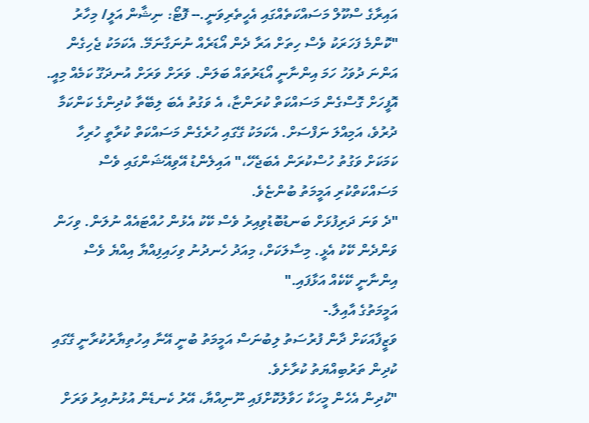އައިރާގެ ސްކޫލް މަސައްކަތެއްގައި އެހީތެރިވަނީ.-- ފޮޓޯ: ނިޝާން އަލީ/ މިހާރު
"ކޮންމެ ފަހަރަކު ވެސް ހިތަށް އަރާ ދެން އޯޑަރެއް ނުނަގާނަމޭ. އެކަމަކު ޖެހިގެން އަންނަ ދުވަހު ހަމަ އިންނާނީ އޯޑަރުތައް ބަލަން. ވަރަށް ވަރަށް އުނދަގޫ ކަމެއް މިއީ. އޮފީހަށް ގޮސްގެން މަސައްކަތް ކުރަންޏާ، އެ ވަގުތު އެބަ ލިބޭތާ ކުދިންގެ ކަންކަމާ ދުރުވެ، އަމިއްލަ ނަފްސަށް. އެކަމަކު ގޭގައި ހުރެގެން މަސައްކަތް ކުރާތީ ހުރިހާ ކަމަކަށް ވަގުތު ހުސްކުރަން އެބަޖެހޭ،" އައިލެންޑު އޭވިއޭޝަންގައި ވެސް މަސައްކަތްކުރި އަމީމަތު ބުންޏެވެ.
"ދެ ވަނަ ދަރިފުޅަށް ބަނޑުބޮޑުވިއިރު ވެސް ކޭކު އެޅުން ހުއްޓައެއް ނުލަން. ވިހަން ވަންދެން ކޭކު އެޅީ. މިސާލަކަށް، މިއަދު ހެނދުނު ވިހައިފިއްޔާ އިއްޔެ ވެސް އިންނާނީ ކޭކެއް އަޅާފައި."
އަމީމަތުގެ އާއިލާ.-
ވަޒީފާއަކަށް ދާން ފުރުސަތު ލިބުނަސް އަމީމަތު ބުނީ އޭނާ އިހުތިޔާރުކުރާނީ ގޭގައި ކުދިން ތަރުބިއްޔަތު ކުރާށެވެ.
"ކުދިން އެހެން މީހަކާ ހަވާލުކޮށްފައި ނޫނިއްޔާ، އޭރު ކެނޑެން އުޅުނުއިރު ވަރަށް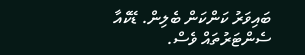ބައިވަރު ކަންކަން ބެލިން. ޑޭކެއާ ސެންޓަރުތައް ވެސް.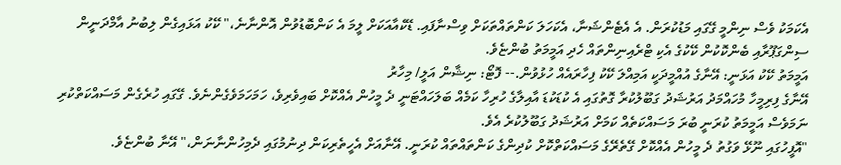އެކަމަކު ވެސް ނިންމީ ގޭގައި މަޑުކުރަން. އެ އެޓެންޝަނާ، އެކަހަލަ ކަންތައްތަކަށް ވިސްނާފައި. ޑޭކެއާއަކަށް ލީމަ އެ ކަންބޮޑުވުން އޮންނާނެ،" ކޭކު އަޅައިގެން ލިބުނު އާމްދަނީން ސިންގަޕޫރާއި ބެންކޮކުން ކޭކުގެ އެކި ޓްރެއިނިންތައް ހެދި އަމީމަތު ބުންޏެވެ.
އަމީމަތު ކޭކު އަޅަނީ: އޭނާގެ އުއްމީދަކީ އަމިއްލަ ކޭކު ފިހާރައެއް ހުޅުވުން.-- ފޮޓޯ: ނިޝާން އަލީ/ މިހާރު
އޭނާގެ ފިރިމީހާ މުހައްމަދު އަރުޝަދު ގަބޫލުކުރާ ގޮތުގައި އެ ކުޑަކުޑަ އާއިލާގެ ހުރިހާ ކަމެއް ބަލަހައްޓަނީ ދެ މީހުން އެއްކޮށް ބައިވެރިވެ، ހަމަހަމަވެގެންނެވެ. ގޭގައި ހުރެގެން މަސައްކަތްކުރި ނަމަވެސް އަމީމަތު ކުރަނީ ބުރަ މަސައްކަތެއް ކަމަށް އަރުޝަދު ގަބޫލުކުރެ އެވެ.
"އޮފީހުގައި ނޫޅޭ ވަގުތު ދެ މީހުން އެއްކޮށް ގޭތެރޭގެ މަސައްކަތްކޮށް ކުދިންގެ ކަންތައްތައް ކުރަނީ. އޭނާއަށް އެހީތެރިކަން ދިނުމުގައި ދެމިހުންނާނަން،" އޭނާ ބުންޏެވެ.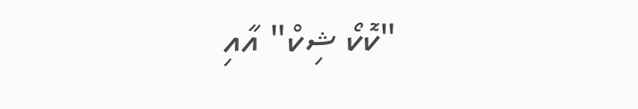"ކޮކޯ ޝިކް" އާއި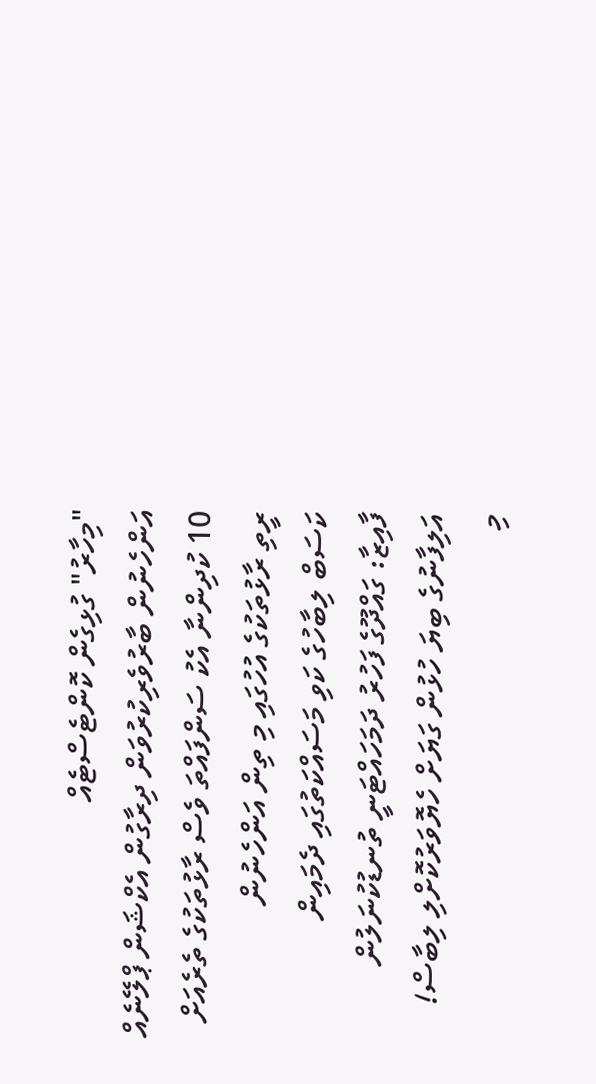"މިހާރު" ގުޅިގެން ކޮންޓެސްޓެއް
އަންހެނުން ބާރުވެރިކުރުވަން ދިރާގުން އެކްޝަން ޕްލޭނެއް
10 ކުދިންނާ އެކު ސަންފައްތަ ވެސް ރާޅުތަކުގެ ތެރެއަށް
ރީތި ރާޅުތަކުގެ އުހުގައި މި ތިން އަންހެނުން
ކަސަބް ލިބާހުގެ ކަވި މަސައްކަތުގައި ދެމައިން
ފާއިޒާ: ގައްދޫގެ ފަހުރު ދަމަހައްޓަނީ ތުނޑުކުނަލުން
އަލިފާނުގެ ބިޔަ ހުޅުން ގަޔަށް ހެޔޮވަރުކޮށްލި ލިބާސް!
މި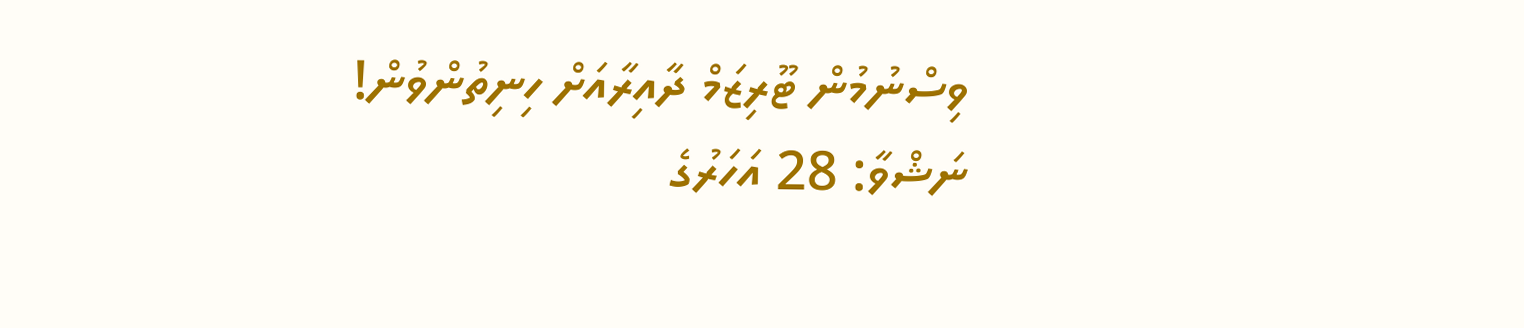ވިސްނުމުން ޓޫރިޒަމް ދާއިރާއަށް ހިނިތުންވުން!
ނަޝްވާ: 28 އަހަރުގެ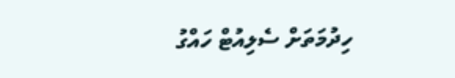ހިދުމަތަށް ސެލިއުޓް ހައްގު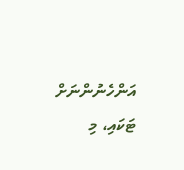އަންހެނުންނަށް ޓަކައި، މި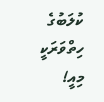ކުލަބުގެ ހިތްވަރަކީ މިއީ!